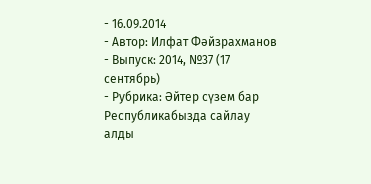- 16.09.2014
- Автор: Илфат Фәйзрахманов
- Выпуск: 2014, №37 (17 сентябрь)
- Рубрика: Әйтер сүзем бар
Республикабызда сайлау алды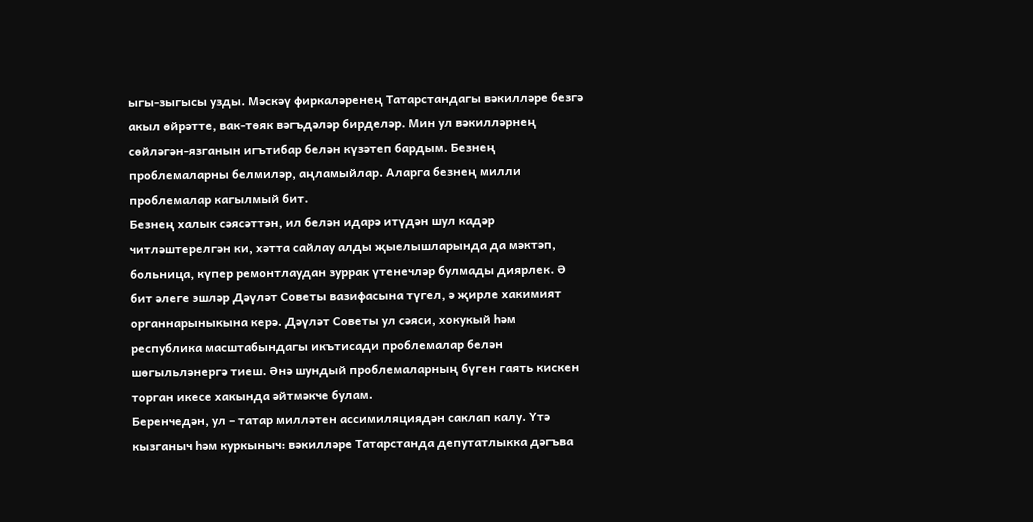ыгы-зыгысы узды. Мәскәү фиркаләренең Татарстандагы вәкилләре безгә акыл өйрәтте, вак-төяк вәгъдәләр бирделәр. Мин ул вәкилләрнең сөйләгән-язганын игътибар белән күзәтеп бардым. Безнең проблемаларны белмиләр, аңламыйлар. Аларга безнең милли проблемалар кагылмый бит.
Безнең халык сәясәттән, ил белән идарә итүдән шул кадәр читләштерелгән ки, хәтта сайлау алды җыелышларында да мәктәп, больница, күпер ремонтлаудан зуррак үтенечләр булмады диярлек. Ә бит әлеге эшләр Дәүләт Советы вазифасына түгел, ә җирле хакимият органнарыныкына керә. Дәүләт Советы ул сәяси, хокукый һәм республика масштабындагы икътисади проблемалар белән шөгыльләнергә тиеш. Әнә шундый проблемаларның бүген гаять кискен торган икесе хакында әйтмәкче булам.
Беренчедән, ул – татар милләтен ассимиляциядән саклап калу. Үтә кызганыч һәм куркыныч: вәкилләре Татарстанда депутатлыкка дәгъва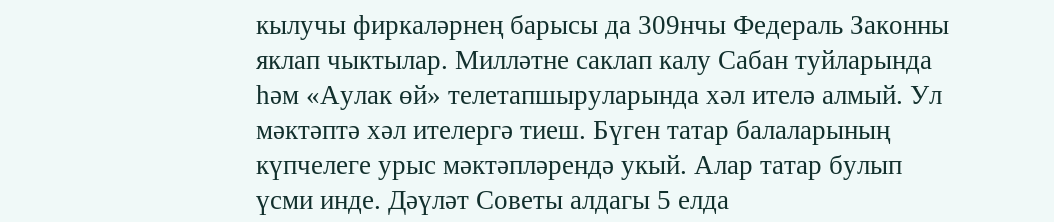кылучы фиркаләрнең барысы да 309нчы Федераль Законны яклап чыктылар. Милләтне саклап калу Сабан туйларында һәм «Аулак өй» телетапшыруларында хәл ителә алмый. Ул мәктәптә хәл ителергә тиеш. Бүген татар балаларының күпчелеге урыс мәктәпләрендә укый. Алар татар булып үсми инде. Дәүләт Советы алдагы 5 елда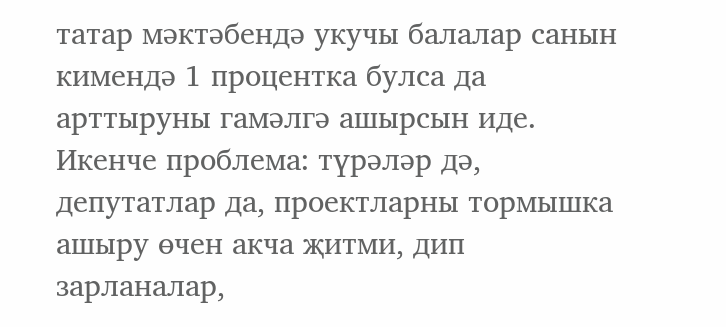татар мәктәбендә укучы балалар санын кимендә 1 процентка булса да арттыруны гамәлгә ашырсын иде.
Икенче проблема: түрәләр дә, депутатлар да, проектларны тормышка ашыру өчен акча җитми, дип зарланалар,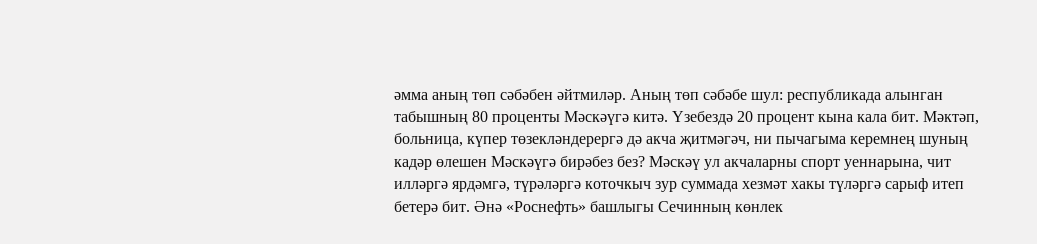әмма аның төп сәбәбен әйтмиләр. Аның төп сәбәбе шул: республикада алынган табышның 80 проценты Мәскәүгә китә. Үзебездә 20 процент кына кала бит. Мәктәп, больница, күпер төзекләндерергә дә акча җитмәгәч, ни пычагыма керемнең шуның кадәр өлешен Мәскәүгә бирәбез без? Мәскәү ул акчаларны спорт уеннарына, чит илләргә ярдәмгә, түрәләргә коточкыч зур суммада хезмәт хакы түләргә сарыф итеп бетерә бит. Әнә «Роснефть» башлыгы Сечинның көнлек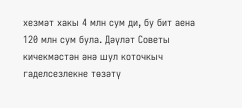хезмәт хакы 4 млн сум ди, бу бит аена 120 млн сум була. Дәүләт Советы кичекмәстән әнә шул коточкыч гаделсезлекне төзәтү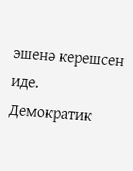эшенә керешсен иде. Демократик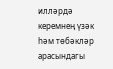илләрдә керемнең үзәк һәм төбәкләр арасындагы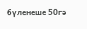бүленеше 50гә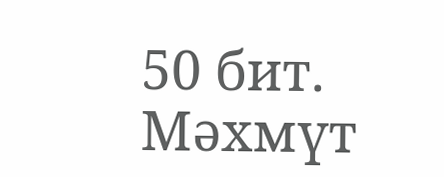50 бит.
Мәхмүт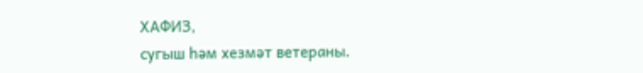ХАФИЗ,
сугыш һәм хезмәт ветераны.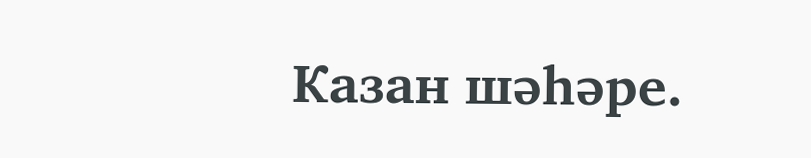Казан шәһәре.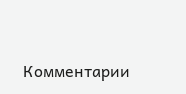Комментарии